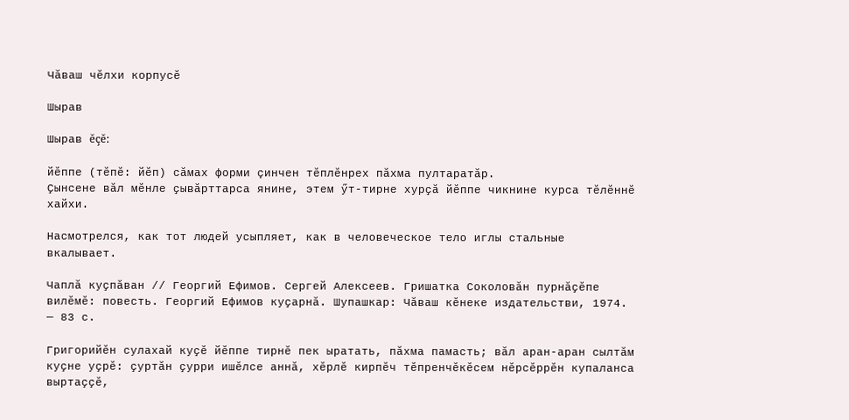Чӑваш чӗлхи корпусӗ

Шырав

Шырав ĕçĕ:

йӗппе (тĕпĕ: йӗп) сăмах форми çинчен тĕплĕнрех пăхма пултаратăр.
Ҫынсене вӑл мӗнле ҫывӑрттарса янине, этем ӳт-тирне хурҫӑ йӗппе чикнине курса тӗлӗннӗ хайхи.

Насмотрелся, как тот людей усыпляет, как в человеческое тело иглы стальные вкалывает.

Чаплӑ куҫпӑван // Георгий Ефимов. Сергей Алексеев. Гришатка Соколовӑн пурнӑҫӗпе вилӗмӗ: повесть. Георгий Ефимов куҫарнӑ. Шупашкар: Чӑваш кӗнеке издательстви, 1974. — 83 с.

Григорийӗн сулахай куҫӗ йӗппе тирнӗ пек ыратать, пӑхма памасть; вӑл аран-аран сылтӑм куҫне уҫрӗ: ҫуртӑн ҫурри ишӗлсе аннӑ, хӗрлӗ кирпӗч тӗпренчӗкӗсем нӗрсӗррӗн купаланса выртаҫҫӗ,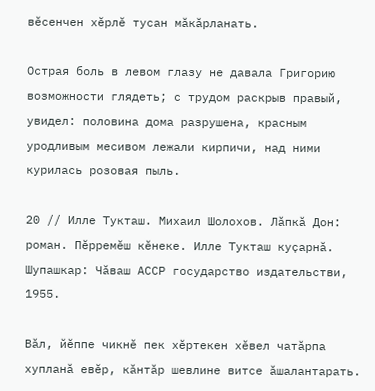вӗсенчен хӗрлӗ тусан мӑкӑрланать.

Острая боль в левом глазу не давала Григорию возможности глядеть; с трудом раскрыв правый, увидел: половина дома разрушена, красным уродливым месивом лежали кирпичи, над ними курилась розовая пыль.

20 // Илле Тукташ. Михаил Шолохов. Лӑпкӑ Дон: роман. Пӗрремӗш кӗнеке. Илле Тукташ куҫарнӑ. Шупашкар: Чӑваш АССР государство издательстви, 1955.

Вӑл, йӗппе чикнӗ пек хӗртекен хӗвел чатӑрпа хупланӑ евӗр, кӑнтӑр шевлине витсе ӑшалантарать.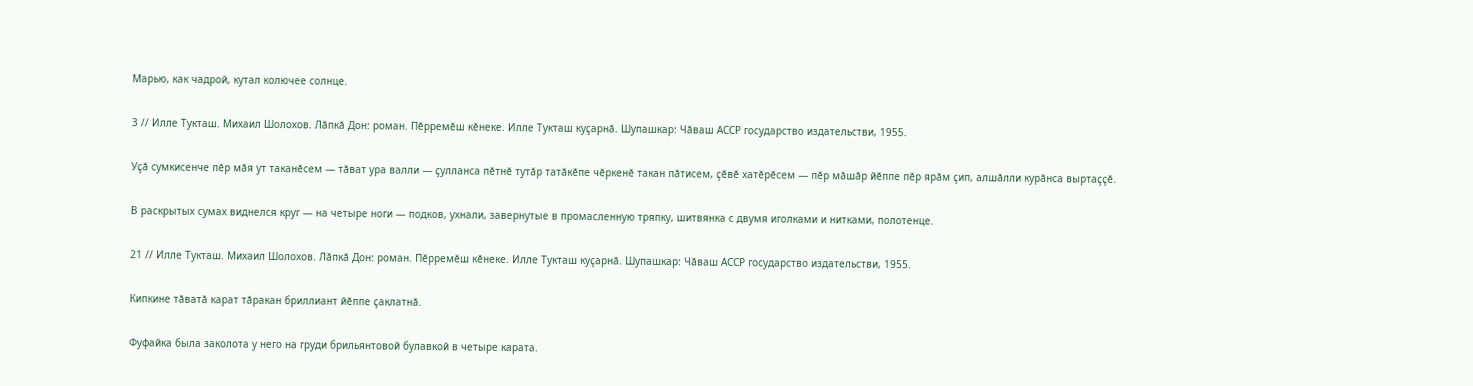Марью, как чадрой, кутал колючее солнце.

3 // Илле Тукташ. Михаил Шолохов. Лӑпкӑ Дон: роман. Пӗрремӗш кӗнеке. Илле Тукташ куҫарнӑ. Шупашкар: Чӑваш АССР государство издательстви, 1955.

Уҫӑ сумкисенче пӗр мӑя ут таканӗсем — тӑват ура валли — ҫулланса пӗтнӗ тутӑр татӑкӗпе чӗркенӗ такан пӑтисем, ҫӗвӗ хатӗрӗсем — пӗр мӑшӑр йӗппе пӗр ярӑм ҫип, алшӑлли курӑнса выртаҫҫӗ.

В раскрытых сумах виднелся круг — на четыре ноги — подков, ухнали, завернутые в промасленную тряпку, шитвянка с двумя иголками и нитками, полотенце.

21 // Илле Тукташ. Михаил Шолохов. Лӑпкӑ Дон: роман. Пӗрремӗш кӗнеке. Илле Тукташ куҫарнӑ. Шупашкар: Чӑваш АССР государство издательстви, 1955.

Кипкине тӑватӑ карат тӑракан бриллиант йӗппе ҫаклатнӑ.

Фуфайка была заколота у него на груди брильянтовой булавкой в четыре карата.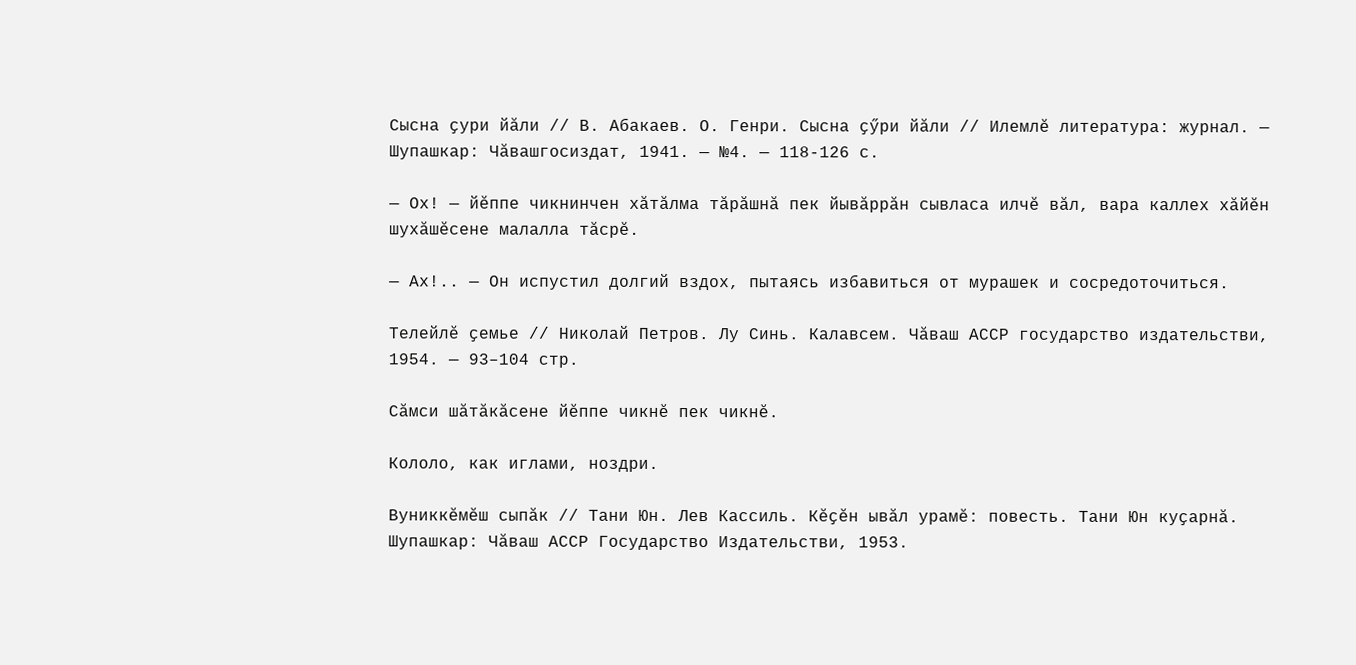Сысна ҫури йӑли // В. Абакаев. О. Генри. Сысна ҫӳри йӑли // Илемлӗ литература: журнал. — Шупашкар: Чӑвашгосиздат, 1941. — №4. — 118-126 с.

— Оx! — йӗппе чикнинчен хӑтӑлма тӑрӑшнӑ пек йывӑррӑн сывласа илчӗ вӑл, вара каллех хӑйӗн шухӑшӗсене малалла тӑсрӗ.

— Ах!.. — Он испустил долгий вздох, пытаясь избавиться от мурашек и сосредоточиться.

Телейлӗ ҫемье // Николай Петров. Лу Синь. Калавсем. Чӑваш АССР государство издательстви, 1954. — 93–104 стр.

Сӑмси шӑтӑкӑсене йӗппе чикнӗ пек чикнӗ.

Кололо, как иглами, ноздри.

Вуниккӗмӗш сыпӑк // Тани Юн. Лев Кассиль. Кӗҫӗн ывӑл урамӗ: повесть. Тани Юн куҫарнӑ. Шупашкар: Чӑваш АССР Государство Издательстви, 1953.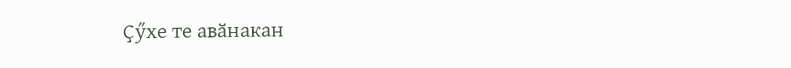Ҫӳхе те авӑнакан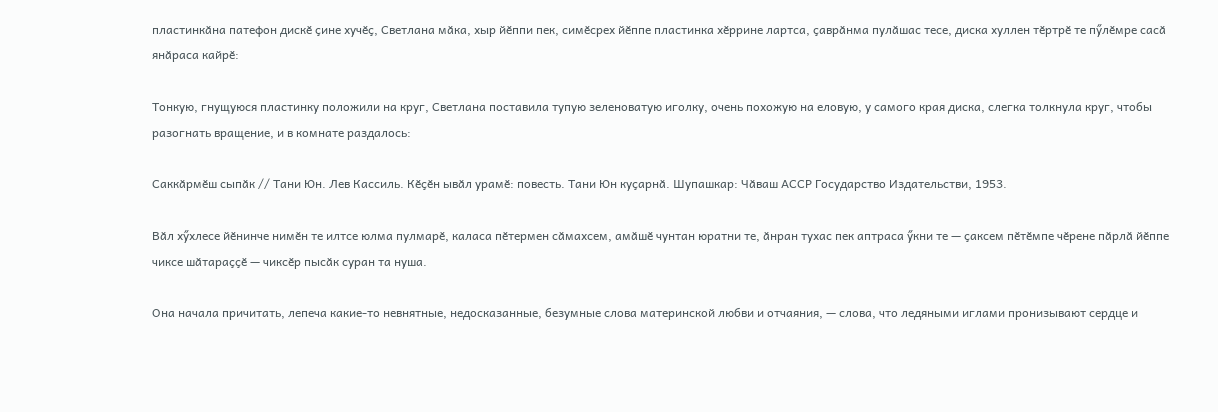пластинкӑна патефон дискӗ ҫине хучӗҫ, Светлана мӑка, хыр йӗппи пек, симӗсрех йӗппе пластинка хӗррине лартса, ҫаврӑнма пулӑшас тесе, диска хуллен тӗртрӗ те пӳлӗмре сасӑ янӑраса кайрӗ:

Тонкую, гнущуюся пластинку положили на круг, Светлана поставила тупую зеленоватую иголку, очень похожую на еловую, у самого края диска, слегка толкнула круг, чтобы разогнать вращение, и в комнате раздалось:

Саккӑрмӗш сыпӑк // Тани Юн. Лев Кассиль. Кӗҫӗн ывӑл урамӗ: повесть. Тани Юн куҫарнӑ. Шупашкар: Чӑваш АССР Государство Издательстви, 1953.

Вӑл хӳхлесе йӗнинче нимӗн те илтсе юлма пулмарӗ, каласа пӗтермен сӑмахсем, амӑшӗ чунтан юратни те, ӑнран тухас пек аптраса ӳкни те — ҫаксем пӗтӗмпе чӗрене пӑрлӑ йӗппе чиксе шӑтараҫҫӗ — чиксӗр пысӑк суран та нуша.

Она начала причитать, лепеча какие-то невнятные, недосказанные, безумные слова материнской любви и отчаяния, — слова, что ледяными иглами пронизывают сердце и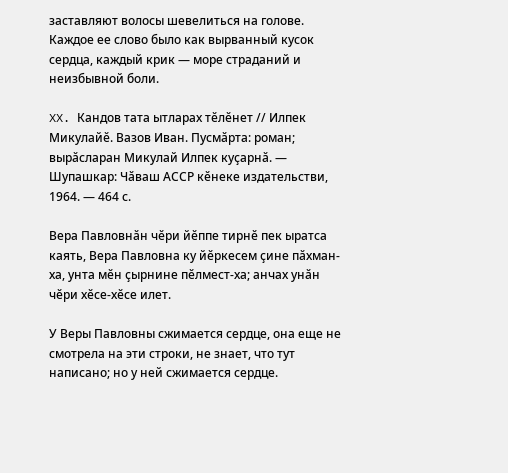заставляют волосы шевелиться на голове. Каждое ее слово было как вырванный кусок сердца, каждый крик — море страданий и неизбывной боли.

XX. Кандов тата ытларах тӗлӗнет // Илпек Микулайӗ. Вазов Иван. Пусмӑрта: роман; вырӑсларан Микулай Илпек куҫарнӑ. — Шупашкар: Чӑваш АССР кӗнеке издательстви, 1964. — 464 с.

Вера Павловнӑн чӗри йӗппе тирнӗ пек ыратса каять, Вера Павловна ку йӗркесем ҫине пӑхман-ха, унта мӗн ҫырнине пӗлмест-ха; анчах унӑн чӗри хӗсе-хӗсе илет.

У Веры Павловны сжимается сердце, она еще не смотрела на эти строки, не знает, что тут написано; но у ней сжимается сердце.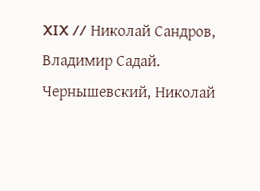XIX // Николай Сандров, Владимир Садай. Чернышевский, Николай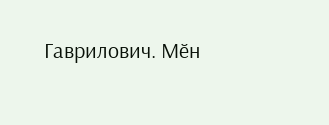Гаврилович. Мӗн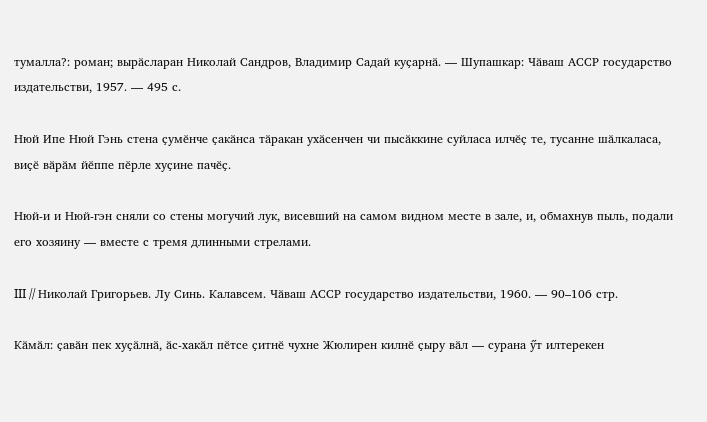тумалла?: роман; вырӑсларан Николай Сандров, Владимир Садай куҫарнӑ. — Шупашкар: Чӑваш АССР государство издательстви, 1957. — 495 с.

Нюй Ипе Нюй Гэнь стена ҫумӗнче ҫакӑнса тӑракан ухӑсенчен чи пысӑккине суйласа илчӗҫ те, тусанне шӑлкаласа, виҫӗ вӑрӑм йӗппе пӗрле хуҫине пачӗҫ.

Нюй-и и Нюй-гэн сняли со стены могучий лук, висевший на самом видном месте в зале, и, обмахнув пыль, подали его хозяину — вместе с тремя длинными стрелами.

III // Николай Григорьев. Лу Синь. Калавсем. Чӑваш АССР государство издательстви, 1960. — 90–106 стр.

Кӑмӑл: ҫавӑн пек хуҫӑлнӑ, ӑс-хакӑл пӗтсе ҫитнӗ чухне Жюлирен килнӗ ҫыру вӑл — сурана ӳт илтерекен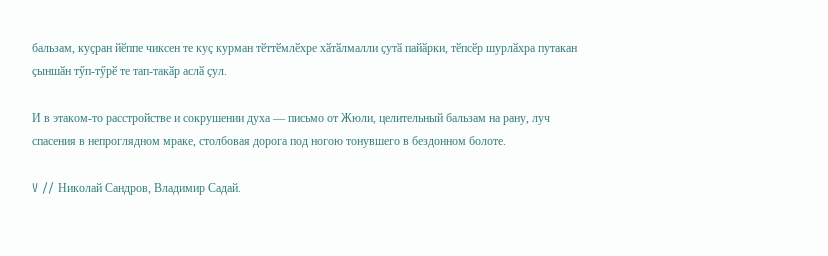бальзам, куҫран йӗппе чиксен те куҫ курман тӗттӗмлӗхре хӑтӑлмалли ҫутӑ пайӑрки, тӗпсӗр шурлӑхра путакан ҫыншӑн тӳп-тӳрӗ те тап-такӑр аслӑ ҫул.

И в этаком-то расстройстве и сокрушении духа — письмо от Жюли, целительный бальзам на рану, луч спасения в непроглядном мраке, столбовая дорога под ногою тонувшего в бездонном болоте.

V // Николай Сандров, Владимир Садай.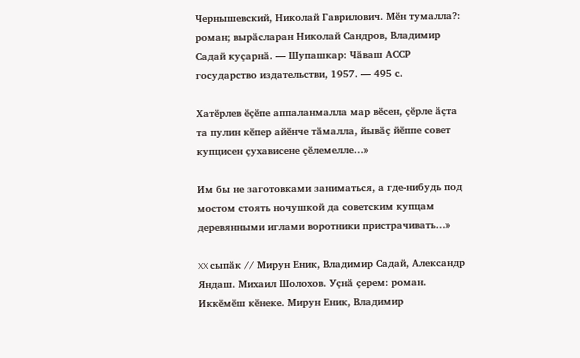Чернышевский, Николай Гаврилович. Мӗн тумалла?: роман; вырӑсларан Николай Сандров, Владимир Садай куҫарнӑ. — Шупашкар: Чӑваш АССР государство издательстви, 1957. — 495 с.

Хатӗрлев ӗҫӗпе аппаланмалла мар вӗсен, ҫӗрле ӑҫта та пулин кӗпер айӗнче тӑмалла, йывӑҫ йӗппе совет купцисен ҫухависене ҫӗлемелле…»

Им бы не заготовками заниматься, а где-нибудь под мостом стоять ночушкой да советским купцам деревянными иглами воротники пристрачивать…»

XX сыпӑк // Мирун Еник, Владимир Садай, Александр Яндаш. Михаил Шолохов. Уҫнӑ ҫерем: роман. Иккӗмӗш кӗнеке. Мирун Еник, Владимир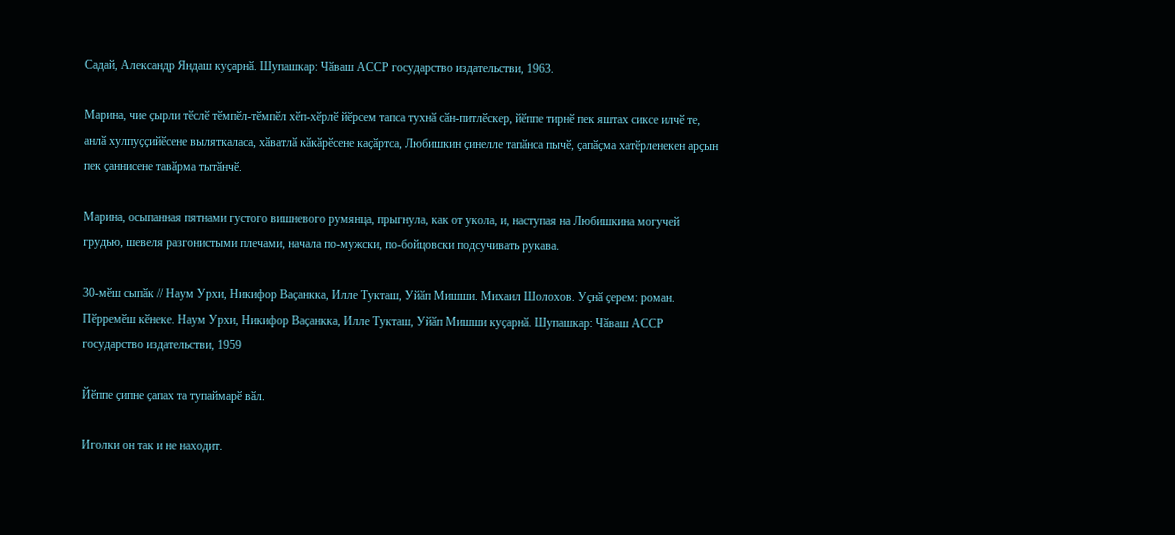Садай, Александр Яндаш куҫарнӑ. Шупашкар: Чӑваш АССР государство издательстви, 1963.

Марина, чие ҫырли тӗслӗ тӗмпӗл-тӗмпӗл хӗп-хӗрлӗ йӗрсем тапса тухнӑ сӑн-питлӗскер, йӗппе тирнӗ пек яштах сиксе илчӗ те, анлӑ хулпуҫҫийӗсене выляткаласа, хӑватлӑ кӑкӑрӗсене каҫӑртса, Любишкин ҫинелле тапӑнса пычӗ, ҫапӑҫма хатӗрленекен арҫын пек ҫаннисене тавӑрма тытӑнчӗ.

Марина, осыпанная пятнами густого вишневого румянца, прыгнула, как от укола, и, наступая на Любишкина могучей грудью, шевеля разгонистыми плечами, начала по-мужски, по-бойцовски подсучивать рукава.

30-мӗш сыпӑк // Наум Урхи, Никифор Ваҫанкка, Илле Тукташ, Уйӑп Мишши. Михаил Шолохов. Уҫнӑ ҫерем: роман. Пӗрремӗш кӗнеке. Наум Урхи, Никифор Ваҫанкка, Илле Тукташ, Уйӑп Мишши куҫарнӑ. Шупашкар: Чӑваш АССР государство издательстви, 1959

Йӗппе ҫипне ҫапах та тупаймарӗ вӑл.

Иголки он так и не находит.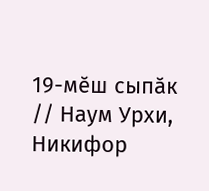19-мӗш сыпӑк // Наум Урхи, Никифор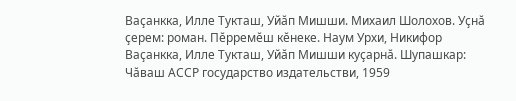Ваҫанкка, Илле Тукташ, Уйӑп Мишши. Михаил Шолохов. Уҫнӑ ҫерем: роман. Пӗрремӗш кӗнеке. Наум Урхи, Никифор Ваҫанкка, Илле Тукташ, Уйӑп Мишши куҫарнӑ. Шупашкар: Чӑваш АССР государство издательстви, 1959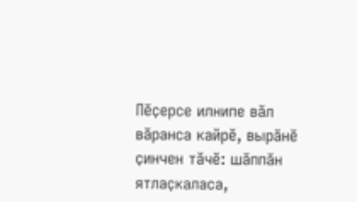Пӗҫерсе илнипе вӑл вӑранса кайрӗ, вырӑнӗ ҫинчен тӑчӗ: шӑппӑн ятлаҫкаласа,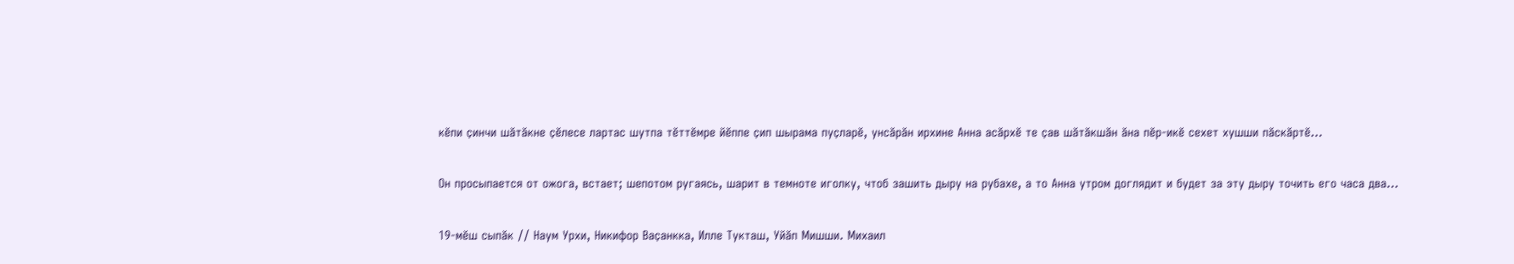кӗпи ҫинчи шӑтӑкне ҫӗлесе лартас шутпа тӗттӗмре йӗппе ҫип шырама пуҫларӗ, унсӑрӑн ирхине Анна асӑрхӗ те ҫав шӑтӑкшӑн ӑна пӗр-икӗ сехет хушши пӑскӑртӗ…

Он просыпается от ожога, встает; шепотом ругаясь, шарит в темноте иголку, чтоб зашить дыру на рубахе, а то Анна утром доглядит и будет за эту дыру точить его часа два…

19-мӗш сыпӑк // Наум Урхи, Никифор Ваҫанкка, Илле Тукташ, Уйӑп Мишши. Михаил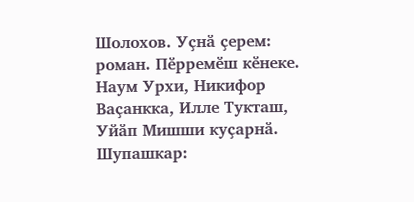Шолохов. Уҫнӑ ҫерем: роман. Пӗрремӗш кӗнеке. Наум Урхи, Никифор Ваҫанкка, Илле Тукташ, Уйӑп Мишши куҫарнӑ. Шупашкар: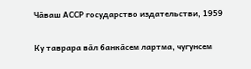Чӑваш АССР государство издательстви, 1959

Ку таврара вӑл банкӑсем лартма, чугунсем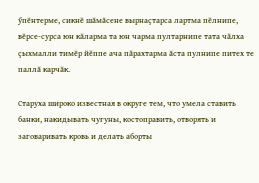ӳпӗнтерме, сикнӗ шӑмӑсене вырнаҫтарса лартма пӗлнипе, вӗрсе-сурса юн кӑларма та юн чарма пултарнипе тата чӑлха ҫыхмалли тимӗр йӗппе ача пӑрахтарма ӑста пулнипе питех те паллӑ карчӑк.

Старуха широко известная в округе тем, что умела ставить банки, накидывать чугуны, костоправить, отворять и заговаривать кровь и делать аборты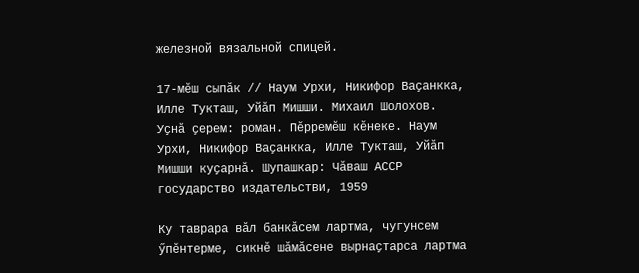железной вязальной спицей.

17-мӗш сыпӑк // Наум Урхи, Никифор Ваҫанкка, Илле Тукташ, Уйӑп Мишши. Михаил Шолохов. Уҫнӑ ҫерем: роман. Пӗрремӗш кӗнеке. Наум Урхи, Никифор Ваҫанкка, Илле Тукташ, Уйӑп Мишши куҫарнӑ. Шупашкар: Чӑваш АССР государство издательстви, 1959

Ку таврара вӑл банкӑсем лартма, чугунсем ӳпӗнтерме, сикнӗ шӑмӑсене вырнаҫтарса лартма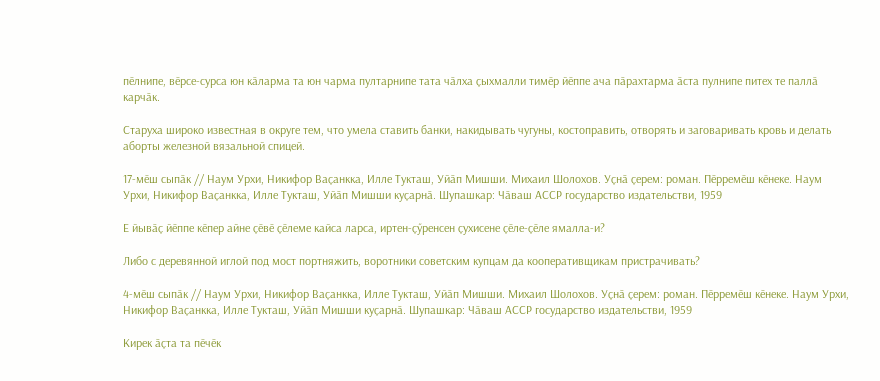пӗлнипе, вӗрсе-сурса юн кӑларма та юн чарма пултарнипе тата чӑлха ҫыхмалли тимӗр йӗппе ача пӑрахтарма ӑста пулнипе питех те паллӑ карчӑк.

Старуха широко известная в округе тем, что умела ставить банки, накидывать чугуны, костоправить, отворять и заговаривать кровь и делать аборты железной вязальной спицей.

17-мӗш сыпӑк // Наум Урхи, Никифор Ваҫанкка, Илле Тукташ, Уйӑп Мишши. Михаил Шолохов. Уҫнӑ ҫерем: роман. Пӗрремӗш кӗнеке. Наум Урхи, Никифор Ваҫанкка, Илле Тукташ, Уйӑп Мишши куҫарнӑ. Шупашкар: Чӑваш АССР государство издательстви, 1959

Е йывӑҫ йӗппе кӗпер айне ҫӗвӗ ҫӗлеме кайса ларса, иртен-ҫӳренсен ҫухисене ҫӗле-ҫӗле ямалла-и?

Либо с деревянной иглой под мост портняжить, воротники советским купцам да кооперативщикам пристрачивать?

4-мӗш сыпӑк // Наум Урхи, Никифор Ваҫанкка, Илле Тукташ, Уйӑп Мишши. Михаил Шолохов. Уҫнӑ ҫерем: роман. Пӗрремӗш кӗнеке. Наум Урхи, Никифор Ваҫанкка, Илле Тукташ, Уйӑп Мишши куҫарнӑ. Шупашкар: Чӑваш АССР государство издательстви, 1959

Кирек ӑҫта та пӗчӗк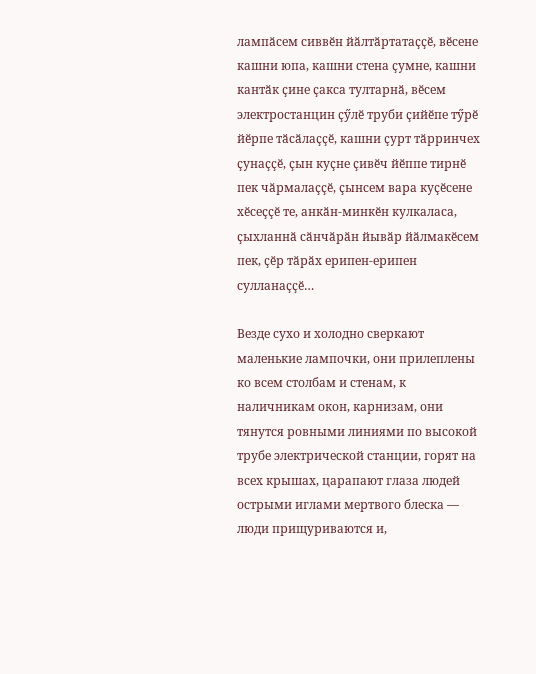лампӑсем сиввӗн йӑлтӑртатаҫҫӗ, вӗсене кашни юпа, кашни стена ҫумне, кашни кантӑк ҫине ҫакса тултарнӑ, вӗсем электростанцин ҫӳлӗ труби ҫийӗпе тӳрӗ йӗрпе тӑсӑлаҫҫӗ, кашни ҫурт тӑрринчех ҫунаҫҫӗ, ҫын куҫне ҫивӗч йӗппе тирнӗ пек чӑрмалаҫҫӗ, ҫынсем вара куҫӗсене хӗсеҫҫӗ те, анкӑн-минкӗн кулкаласа, ҫыхланнӑ сӑнчӑрӑн йывӑр йӑлмакӗсем пек, ҫӗр тӑрӑх ерипен-ерипен сулланаҫҫӗ…

Везде сухо и холодно сверкают маленькие лампочки, они прилеплены ко всем столбам и стенам, к наличникам окон, карнизам, они тянутся ровными линиями по высокой трубе электрической станции, горят на всех крышах, царапают глаза людей острыми иглами мертвого блеска — люди прищуриваются и,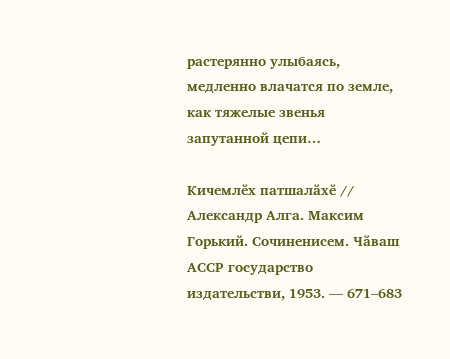растерянно улыбаясь, медленно влачатся по земле, как тяжелые звенья запутанной цепи…

Кичемлӗх патшалӑхӗ // Александр Алга. Максим Горький. Сочиненисем. Чӑваш АССР государство издательстви, 1953. — 671–683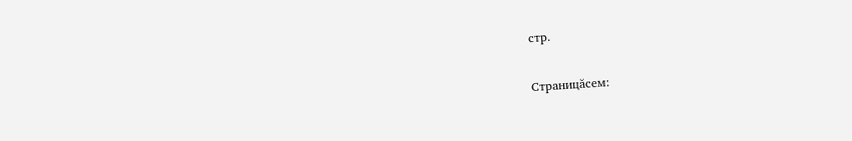стр.

Страницăсем: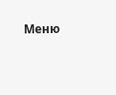Меню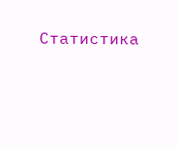Статистика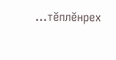...тĕплӗнрех